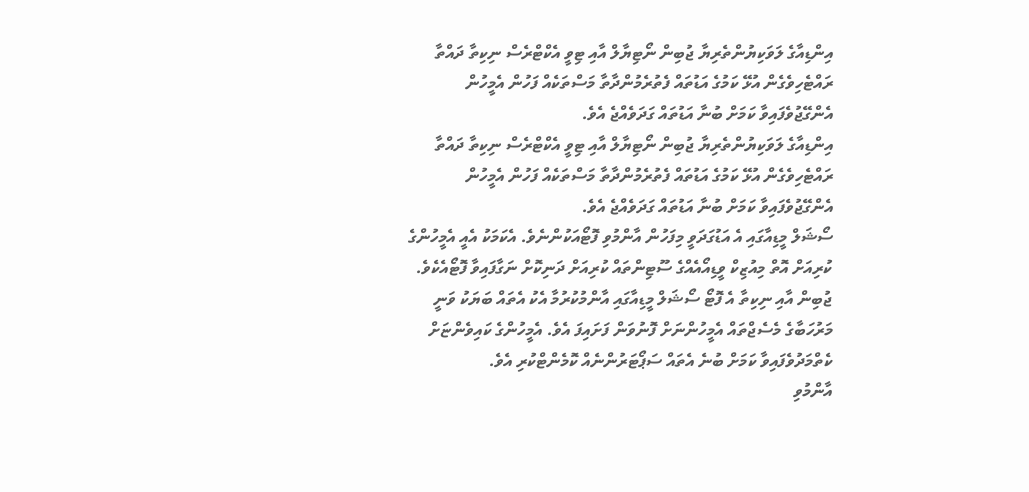އިންޑިއާގެ ލަވަކިޔުންތެރިޔާ ޖުބިން ނޯޓިޔާލް އާއި ޓިވީ އެކްޓްރެސް ނިކިތާ ދައްތާ ރައްޓެހިވެގެން އުޅޭ ކަމުގެ އަޑުތައް ފެތުރެމުންދާތާ މަސްތަކެއް ފަހުން އެމީހުން އެންގޭޖުވެފައިވާ ކަމަށް ބުނާ އަޑުތައް ގަދަވެއްޖެ އެވެ.
އިންޑިއާގެ ލަވަކިޔުންތެރިޔާ ޖުބިން ނޯޓިޔާލް އާއި ޓިވީ އެކްޓްރެސް ނިކިތާ ދައްތާ ރައްޓެހިވެގެން އުޅޭ ކަމުގެ އަޑުތައް ފެތުރެމުންދާތާ މަސްތަކެއް ފަހުން އެމީހުން އެންގޭޖުވެފައިވާ ކަމަށް ބުނާ އަޑުތައް ގަދަވެއްޖެ އެވެ.
ސޯޝަލް މީޑިއާގައި އެ އަޑުގަދަވީ މިފަހުން އާންމުވި ފޮޓޯއަކުންނެވެ. އެކަމަކު އެއީ އެމީހުންގެ ކުރިއަށް އޮތް މިއުޒިކް ވީޑިއޯއެއްގެ ސޫޓިންތައް ކުރިއަށް ދަނިކޮށް ނަގާފައިވާ ފޮޓޯއެކެވެ.
ޖުބިން އާއި ނިކިތާ އެ ފޮޓޯ ސޯޝަލް މީޑިއާގައި އާންމުކުރުމާ އެކު އެތައް ބަޔަކު ވަނީ މަރުހަބާގެ މެސެޖްތައް އެމީހުންނަށް ފޮނުވަން ފަށައިފަ އެވެ. އެމީހުންގެ ކައިވެންޏަށް ކެތްމަދުވެފައިވާ ކަމަށް ބުނެ އެތައް ސަޕޯޓަރުންނެއް ކޮމެންޓްކުރި އެވެ.
އާންމުވި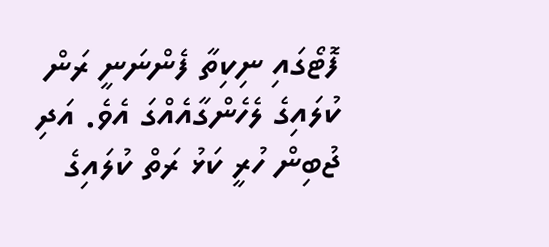ފޮޓޯގައި ނިކިތާ ފެންނަނީ ރަން ކުލައިގެ ލެހެންގާއެއްގަ އެވެ. އަދި ޖުބިން ހުރީ ކަޅު ރަތް ކުލައިގެ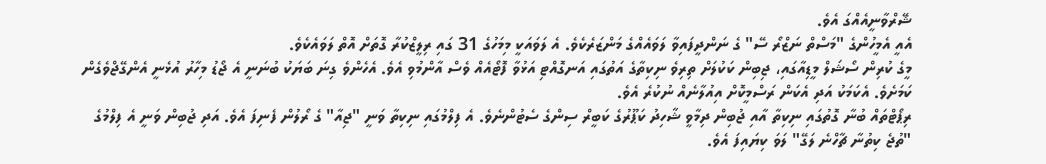ޝޭރްވާނީއެއްގަ އެވެ.
އެއީ އެމީހުންގެ "މަސްތް ނަޒްރޯ ސޭ" ގެ ނަންދީފައިވާ ލަވައެއްގެ މަންޒަރެކެވެ. އެ ލަވައަކީ މިމަހުގެ 31 ގައި ރިލީޒްކުރާ ގޮތަށް އޮތް ލަވައެކެވެ.
މީގެ ކުރިން ސޯޝަލް މީޑިއާގައި، ޖިބިން ކަކުލަށް ތިރިވެ ނިކިތާގެ އަތުގައި އަނގޮއްޓި އަޅުވާ ފޮޓޯއެއް ވެސް އާންމުވި އެވެ. އެހެންވެ ގިނަ ބަޔަކު ބުނަނީ އެ ޖޯޑު މިހާރު އުޅެނީ އެންގޭޖްވެގެން ކަމަށެވެ. އެކަމަކު އަދި އެކަން ރަސްމީކޮށް އިއުލާނެއް ނުކުރެ އެވެ.
ރިޕޯޓްތައް ބުނާ ގޮތުގައި ނިކިތާ އާއި ޖުބިން ދިމާވީ ޝާހިދު ކަޕޫރުގެ ކަބީރް ސިންގެ ސެޓުންނެވެ. އެ ފިލްމުގައި ނިކިތާ ވަނީ "ޖިއާ" ގެ ރޯލުން ފެނިފަ އެވެ. އަދި ޖުބިން ވަނީ އެ ފިލްމުގެ "ތުޖެ ކިތުނާ ޗާހްނެ ލަގޭ" ލަވަ ކިޔައިފަ އެވެ.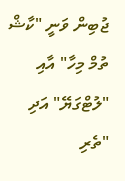ޖުބިން ވަނީ "ކާޝް ތުމް މިހާ" އާއި "ލުޓްގަޔޭ" އަދި "ތެރި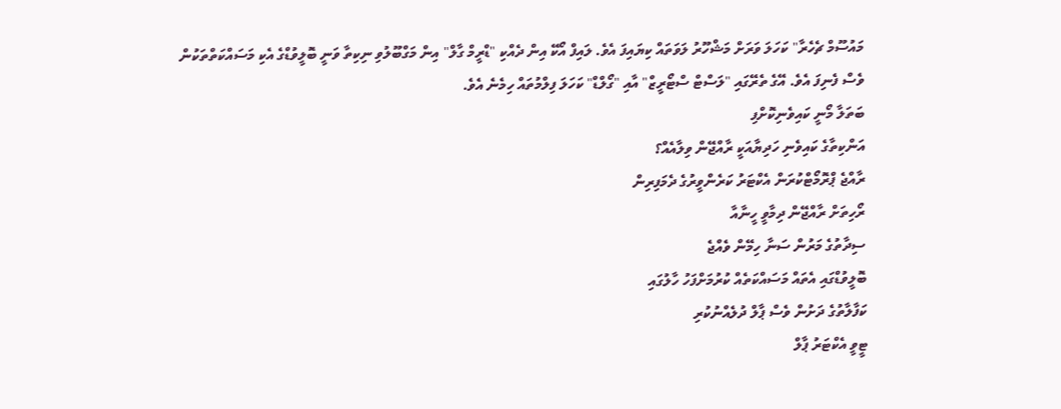މައުސޫމް ޗެހެރާ" ކަހަލަ ވަރަށް މަޝްހޫރު ލަވަތައް ކިޔައިފަ އެވެ. ލައިފް އޯކޭ އިން ދެއްކި "ޑްރީމް ގާލް" އިން މަގްބޫލުވި ނިކިތާ ވަނީ ބޮލީވުޑްގެ އެކި މަސައްކަތްތަކުން ވެސް ފެނިފަ އެވެ. އޭގެ ތެރޭގައި "ލަސްޓް ސްޓޯރީޒް" އާއި "ގޯލްޑް" ކަހަލަ ފިލްމުތައް ހިމެނެ އެވެ.
ބަތަލާ މޯނީ ކައިވެނިކޮށްފި
އަންކިތާގެ ކައިވެނި ހަދިޔާއަކީ ރާއްޖޭން ވިލާއެއް؟
ރާއްޖެ ޕްރޮމޯޓްކުރަން އެކްޓަރު ކަރެންވީރުގެ ދެމަފިރިން
ރޯހިތަށް ރާއްޖޭން ދިމާވީ ހީނާއާ
ސިދާތުގެ މަރުން ސަނާ ހިމޭން ވެއްޖެ
ބޮލީވުޑްގައި އެތައް މަސައްކަތެއް ކުރުމަށްފަހު ހާލުގައި
ކަފާލާތުގެ ދަށުން ވެސް ޕާލް ދުލެއްނުކުރި
ޓީވީ އެކްޓަރު ޕާލް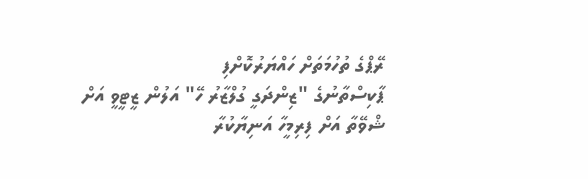ރޭޕްގެ ތުހުމަތަށް ހައްޔަރުކޮށްފި
ޕާކިސްތާނުގެ "ޒިންދަގީ ގުލްޒާރު ހޭ" އަލުން ޒީޓީވީ އަށް
ޝްވޭތާ އަށް ފިރިމީހާ އަނިޔާކުރާ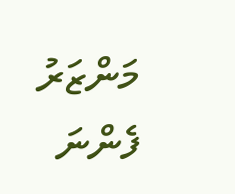މަންޒަރު ފެންނަ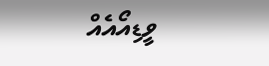ވީޑިއޯއެއް